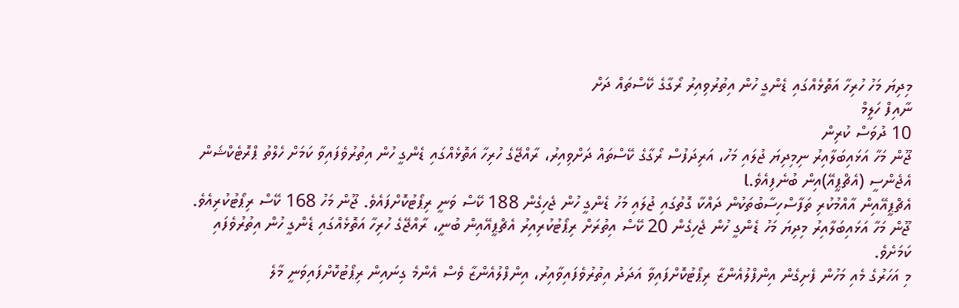މިދިޔަ މަހު ހުރިހާ އަތޮޅެއްގައި ޑެންގީ ހުން އިތުރުވިއިރު ރޯގާގެ ކޭސްތައް ދަށް
ނާއިފް ހަލީމް
10 ދުވަސް ކުރިން
ޖޫން މަހާ އަޅައިބަލާއިރު ނިމިދިޔަ ޖުލައި މަހު، އަރިދަފުސް ރޯގާގެ ކޭސްތައް ދަށްވިއިރު، ރާއްޖޭގެ ހުރިހާ އަތޮޅެއްގައި ޑެންގީ ހުން އިތުރުވެފައިވާ ކަމަށް ހެލްތު ޕްރޮޓެކްޝަން އެޖެންސީ (އެޗްޕީއޭ)އިން ބުނެފިއެވެ.l
އެޗްޕީއޭއިން އާއްމުކުރި ތަފާސްހިސާބުތަކުން ދައްކާ ގޮތުގައި ޖުލައި މަހު ޑެންގީ ހުން ޖެހިގެން 188 ކޭސް ވަނީ ރިޕޯޓުކޮށްފައެވެ. ޖޫން މަހު 168 ކޭސް ރިޕޯޓުކުރިއެވެ.
ޖޫން މަހާ އަޅައިބަލާއިރު މިދިޔަ މަހު ޑެންގީ ހުން ޖެހިގެން 20 ކޭސް އިތުރަށް ރިޕޯޓުކުރިއިރު އެޗްޕީއޭއިން ބުނީ، ރާއްޖޭގެ ހުރިހާ އަތޮޅެއްގައި ޑެންގީ ހުން އިތުރުވެފައި ކަމަށެވެ.
މި އަހަރުގެ މެއި މަހުން ފެށިގެން އިންފްލުއެންޒާ ރިޕޯޓުކޮށްފައިވާ އަދަދު އިތުރުވެފައިވާއިރު، އިންފްލުއެންޒާ ވެސް އެންމެ ގިނައިން ރިޕޯޓުކޮށްފައިވަނީ މާލެ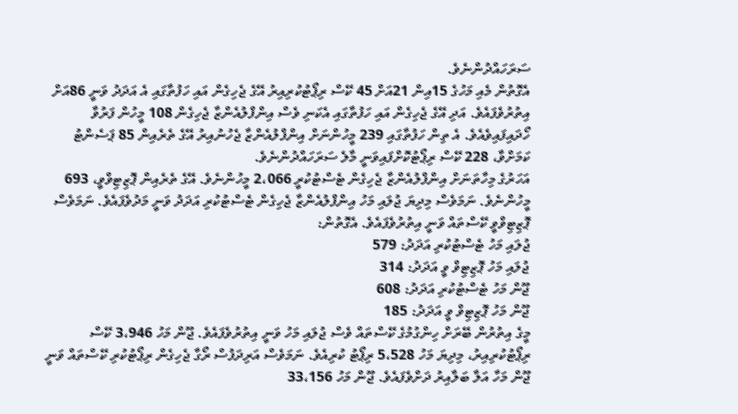ސަރަހައްދުންނެވެ.
އެގޮތުން މެއި މަހުގެ 15އިން 21އަށް 45 ކޭސް ރިޕޯޓުކުރިއިރު އޭގެ ޖެހިގެން އައި ހަފުތާގައި އެ އަދަދު ވަނީ 86އަށް އިތުރުވެފައެވެ. އަދި އޭގެ ޖެހިގެން އައި ހަފުތާގައި އެކަނި ވެސް އިންފްލުއެންޒާ ޖެހިގެން 108 މީހުން ފަރުވާ ހޯދައިފައިވެއެވެ. އެ ތިން ހަފުތާގައި 239 މީހުންނަށް އިންފްލުއެންޒާ ޖެހުނުއިރު އޭގެ ތެރެއިން 85 ޕަސެންޓު ކަމަށްވާ، 228 ކޭސް ރިޕޯޓުކޮށްފައިވަނީ މާލެ ސަރަހައްދުންނެވެ.
އަހަރުގެ މިހާތަނަށް އިންފްލުއެންޒާ ޖެހިގެން ޓެސްޓުކުރީ 2،066 މީހުންނެވެ. އޭގެ ތެރެއިން ޕޮޒިޓިވްވީ، 693 މީހުންނެވެ. ނަމަވެސް މިދިޔަ ޖުލައި މަހު އިންފްލުއެންޒާ ޖެހިގެން ޓެސްޓުކުރި އަދަދު ވަނީ މަދުވެފައެވެ. ނަމަވެސް ޕޮޒިޓިވްވީ ކޭސްތައް ވަނީ އިތުރުވެފައެވެ. އެގޮތުން:
ޖުލައި މަހު ޓެސްޓުކުރި އަދަދު: 579
ޖުލައި މަހު ޕޮޒިޓިވް ވީ އަދަދު: 314
ޖޫން މަހު ޓެސްޓުކުރި އަދަދު: 608
ޖޫން މަހު ޕޮޒިޓިވް ވީ އަދަދު: 185
މީގެ އިތުރުން ބޭރަށް ހިންގުމުގެ ކޭސްތައް ވެސް ޖުލައި މަހު ވަނީ އިތުރުވެފައެވެ. ޖޫން މަހު 3،946 ކޭސް ރިޕޯޓުކުރިއިރު، މިދިޔަ މަހު 5،528 ރިޕޯޓު ކުރިއެވެ. ނަމަވެސް އަރިދަފުސް ރޯގާ ޖެހިގެން ރިޕޯޓުކުރި ކޭސްތައް ވަނީ ޖޫން މަހާ އަލާ ބަލާއިރު ދަށްވެފައެވެ. ޖޫން މަހު 33،156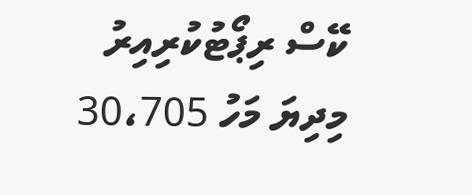ކޭސް ރިޕޯޓުކުރިއިރު މިދިޔަ މަހު 30،705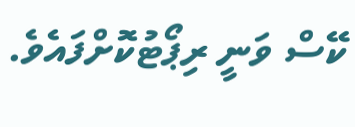ކޭސް ވަނީ ރިޕޯޓުކޮށްފައެވެ.